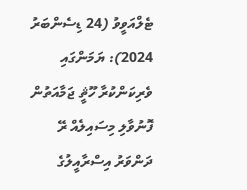ޓެލްއަވީވު (24 ޑިސެންބަރު 2024): ޔަމަންގައި ވެރިކަންކުރާ ހޫޘީ ޖަމާއަތުން ފޮނުވާލި މިސައިލެއް ރޭ ދަންވަރު އިސްރާއީލުގެ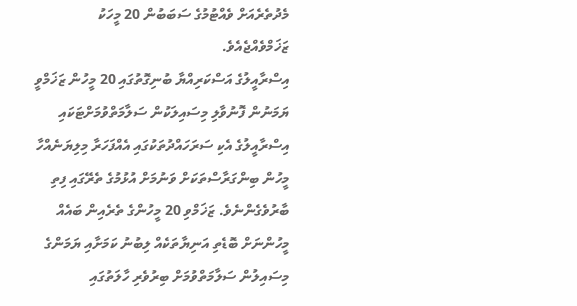މެދުތެރެއަށް ވެއްޓުމުގެ ސަބަބުން 20 މީހަކު ޒަޚަމްވެއްޖެއެވެ.
އިސްރާއީލުގެ އަސްކަރިއްޔާ ބުނިގޮތުގައި 20 މީހުން ޒަޚަމްވީ ޔަމަނުން ފޮނުވާލި މިސައިލަކުން ސަލާމަތްވުމަށްޓަކައި އިސްރާއީލުގެ އެކި ސަރަހައްދުތަކުގައި އެއްފަހަރާ މިލިޔަނެއްހާ މީހުން ބިންގަރާސްތަކަށް ވަނުމަށް އުޅުމުގެ ތެރޭގައި ފިތި ބާރުވެގެންނެވެ. ޒަޚަމްވި 20 މީހުންގެ ތެރެއިން ބައެއް މީހުންނަށް ބޮޑެތި އަނިޔާތަކެއް ލިބުނު ކަމަށާއި ޔަމަންގެ މިސައިލުން ސަލާމަތްވުމަށް ބިރުވެރި ހާލަތުގައި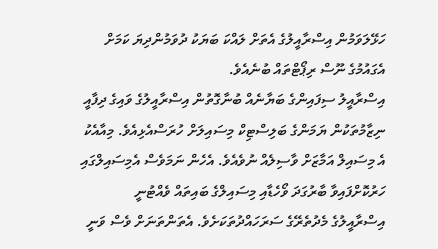ހަޅޭލަވަމުން އިސްރާއީލުގެ އެތަށް ލައްކަ ބަޔަކު ދުވަމުންދިޔަ ކަމަށް އެގައުމުގެ ނޫސް ރިޕޯޓްތައް ބުނެއެވެ.
އިސްރާއީލު ސިފައިންގެ ބަޔާނެއް ބުނާގޮތުން އިސްރާއީލުގެ ވައިގެ ދިފާއީ ނިޒާމުތަކުން ޔަމަންގެ ބަލިސްޓިކް މިސައިލަށް ހުރަސްއެޅިއެވެ. މިއާއެކު އެ މިސައިލް އަމާޒަށް ވާސިލެއް ނުވެއެވެ. އެހެން ނަމަވެސް އެމިސައިލްގައި ހަރުކޮށްފައިވާ ބާރުގަދަ ވޯހެޑާއި މިސައިލްގެ ބައިތައް ވެއްޓުނީ އިސްރާއީލުގެ މެދުތެރޭގެ ސަރަހައްދުތަކަށެވެ. އެތަންތަނަށް ވެސް ވަނީ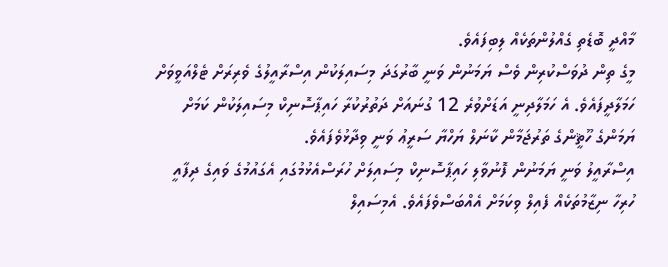މާއްދީ ބޮޑެތި ގެއްލުންތަކެއް ލިބިފައެވެ.
މީގެ ތިން ދުވަސްކުރިން ވެސް ޔަމަނުން ވަނީ ބާރުގަދަ މިސައިލަކުން އިސްރާއީލުގެ ވެރިރަށް ޓެލްއަވީވަށް ހަމަލާދީފައެވެ. އެ ހަމަލާދިނީ އަޑަށްވުރެ 12 ގުނައަށް ދަތުރުކުރާ ހައިޕާސޮނިކް މިސައިލަކުން ކަމަށް ޔަމަންގެ ހޫޘީންގެ ތަރުޖަމާން ކާނަލް ޔަހްޔާ ސަރީޢު ވަނީ ވިދާޅުވެފައެވެ.
އިސްރާއީލު ވަނީ ޔަމަނުން ފޮނުވާލި ހައިޕާސޮނިކް މިސައިލަށް ހުރަސްއެޅުމުގައި އެގައުމުގެ ވައިގެ ދިފާއީ ހުރިހާ ނިޒާމުތަކެއް ފެއިލް ވިކަމަށް އެއްބަސްވެފައެވެ. އެމިސައިލް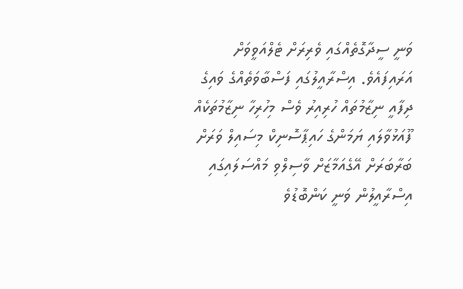ވަނީ ސީދާގޮތެއްގައި ވެރިރަށް ޓެލްއަވީވަށް އަރައިފައެވެ. އިސްރާއީލުގައި ފަސްބާވަތެއްގެ ވައިގެ ދިފާއީ ނިޒާމުތައް ހުރިއިރު ވެސް މިހުރިހާ ނިޒާމުތަކެއް ފޫއަޅުވާލައި ޔަމަންގެ ހައިޕާސޮނިކް މިސައިލް ވަރަށް ބަރާބަރަށް އޭގެއަމާޒަށް ވާސިލްވި މައްސަލައިގައި އިސްރާއީލުން ވަނީ ކަންބޮޑުވެ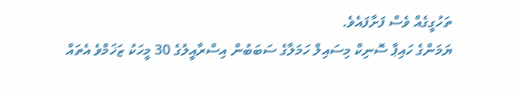ތަހުގީގެއް ވެސް ފަށާފައެވެ.
ޔަމަންގެ ހައިޕާ ސޮނިކް މިސައިލް ހަމަލާގެ ސަބަބުން އިސްރާއީލުގެ 30 މީހަކު ޒަޚަމްވެ އެތައް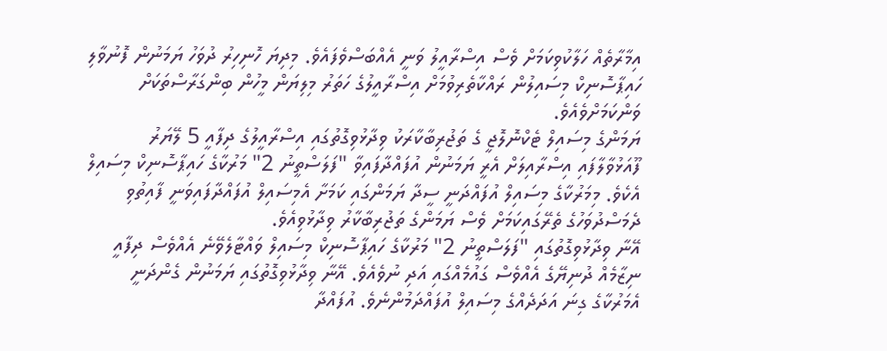އިމާރާތެއް ހަލާކުވިކަމަށް ވެސް އިސްރާއީލު ވަނީ އެއްބަސްވެފައެވެ. މިދިޔަ ހޮނިހިރު ދުވަހު ޔަމަނުން ފޮނުވާލި ހައިޕާސޮނިކް މިސައިލުން ރައްކާތެރިވުމަށް އިސްރާއީލުގެ ހަތަރު މިލިޔަން މީހުން ބިންގަރާސްތަކަށް ވަންކަމަށްވެއެވެ.
ޔަމަންގެ މިސައިލް ޓެކްނޮލޮޖީ ގެ ތަޖުރިބާކާރަކު ވިދާޅުވިގޮތުގައި އިސްރާއީލުގެ ދިފާއީ 5 ލޭޔަރު ފޫއަޅުވާލާފައި އިސްރާއިލަށް އެރީ ޔަމަނުން އުފައްދާފައިވާ "ފަލަސްތީނު 2" މަރުކާގެ ހައިޕާސޮނިކް މިސައިލް އެކެވެ. މިމަރުކާގެ މިސައިލް އުފައްދަނީ ސީދާ ޔަމަންގައި ކަމަށާ އެމިސައިލް އުފައްދާފައިވަނީ ފާއިތުވި ދެމަސްދުވަހުގެ ތެރޭގައިކަމަށް ވެސް ޔަމަންގެ ތަޖުރިބާކާރު ވިދާޅުވިއެވެ.
އޭނާ ވިދާޅުވިގޮތުގައި "ފަލަސްތީނު 2" މަރުކާގެ ހައިޕާސޮނިކް މިސައިލް ވައްޓާލެވޭނެ އެއްވެސް ދިފާއީ ނިޒާމެއް ދުނިޔޭގެ އެއްވެސް ގައުމެއްގައި އަދި ނުވެއެވެ. އޭނާ ވިދާޅުވިގޮތުގައި ޔަމަނުން ގެންދަނީ އެމަރުކާގެ ގިނަ އަދަދެއްގެ މިސައިލް އުފައްދަމުންނެވެ. އުފައްދާ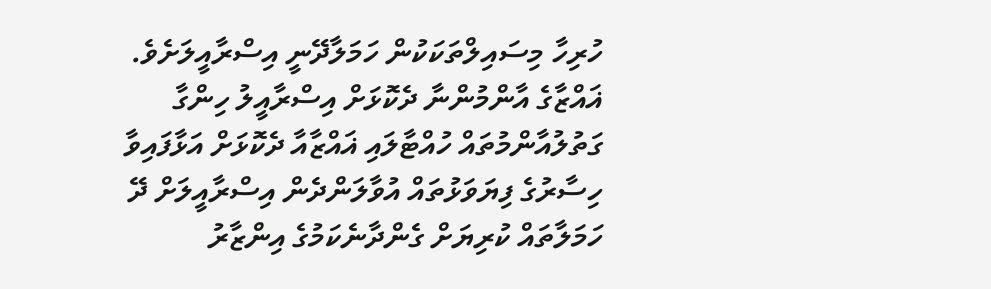ހުރިހާ މިސައިލްތަކަކުން ހަމަލާދޭނީ އިސްރާއީލަށެވެ.
ޣައްޒާގެ އާންމުންނާ ދެކޮޅަށް އިސްރާއީލު ހިންގާ ގަތުލުއާންމުތައް ހުއްޓާލައި ޣައްޒާއާ ދެކޮޅަށް އަޅާފައިވާ ހިސާރުގެ ފިޔަވަޅުތައް އުވާލަންދެން އިސްރާއީލަށް ދޭ ހަމަލާތައް ކުރިޔަށް ގެންދާނެކަމުގެ އިންޒާރު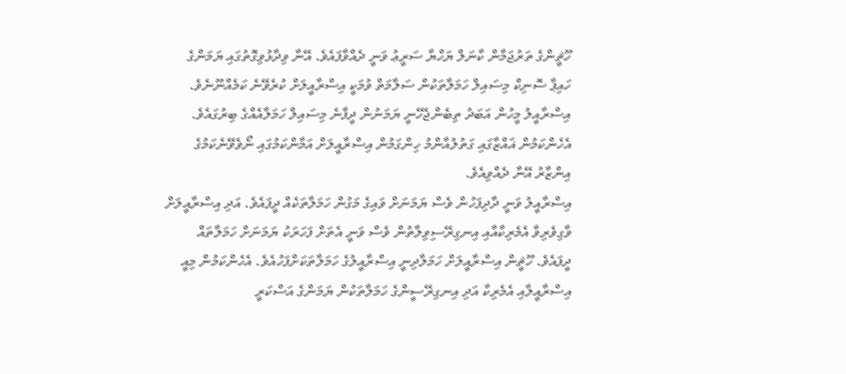ހޫޘީންގެ ތަރުޖަމާން ކާނަލް ޔަހްޔާ ސަރީޢު ވަނީ ދެއްވާފައެވެ. އޭނާ ވިދާޅުވިގޮތުގައި ޔަމަންގެ ހައިޕާ ސޮނިކް މިސައިލް ހަމަލާތަކުން ސަލާމަތް ވުމަކީ އިސްރާއީލަށް ކުރެވޭނެ ކަމެއްނޫނެވެ.
އިސްރާއީލު މީހުން އަބަދު ތިބެންޖެހޭނީ ޔަމަނުން ދީފާނެ މިސައިލް ހަމަލާއެއްގެ ބިރުގައެވެ. އެހެންކަމުން ޣައްޒާގައި ގަތުލުއާންމު ހިންގަމުން އިސްރާއީލަށް އަމާންކަމުގައި ނޯވެވޭނެކަމުގެ އިންޒާރު އޭނާ ދެއްވިއެވެ.
އިސްރާއީލު ވަނީ ދާދިފަހުން ވެސް ޔަމަނަށް ވައިގެ މަގުން ހަމަލާތަކެއް ދީފައެވެ. އަދި އިސްރާއީލަށް ވާގިވެރިވާ އެމެރިކާއާއި އިނގިރޭސިވިލާތުން ވެސް ވަނީ އެތަށް ފަހަރަކު ޔަމަނަށް ހަމަލާތައް ދީފައެވެ. ހޫޘީން އިސްރާއީލަށް ހަމަލާދިނީ އިސްރާއީލުގެ ހަމަލާތަކަށްފަހުއެވެ. އެހެންކަމުން މިއީ އިސްރާއީލާއި އެމެރިކާ އަދި އިނގިރޭސީންގެ ހަމަލާތަކުން ޔަމަންގެ އަސްކަރީ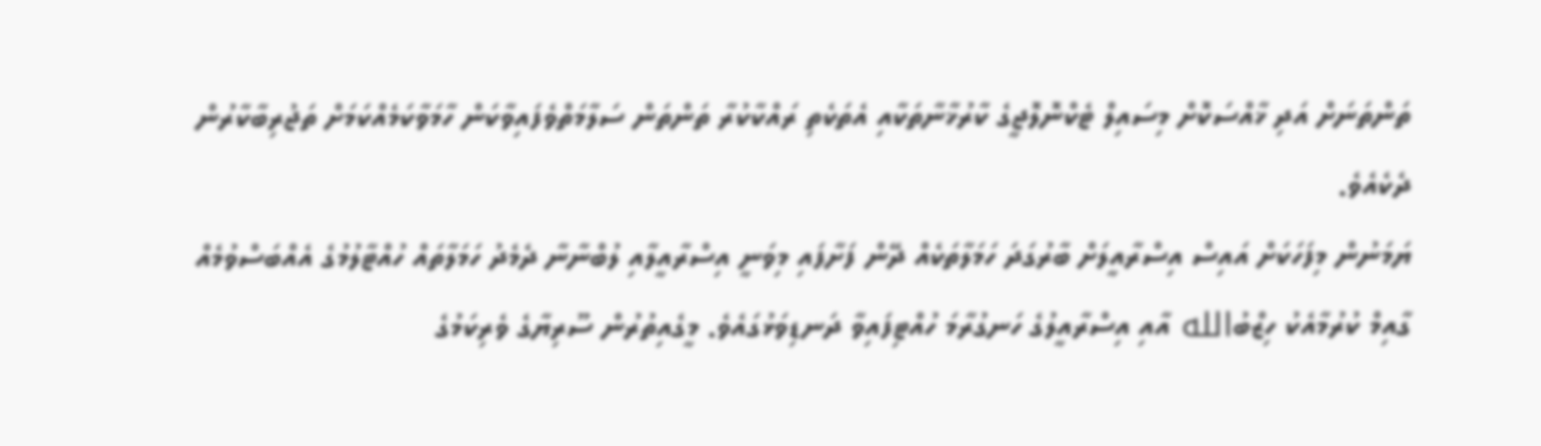ތަންތަނަށް އަދި ޚާއްސަކޮށް މިސައިލް ޓެކްނޮލޮޖީގެ ކާރުޚާނާތަކާއި އެތަކެތި ރައްކާކުރާ ތަންތަން ސަލާމަތްވެފައިވާކަން ހާމަވާކަމެއްކަމަށް ތަޖުރިބާކާރުން ދެކެއެވެ.
ޔަމަނުން މިފަހަކަށް އައިސް އިސްރާއީލަށް ބާރުގަދަ ހަމަލާތަކެއް ދޭން ފަށާފައި މިވަނީ އިސްރާއީލާއި ލުބްނާނާ ދެމެދު ހަމަލާތައް ހުއްޓާލުމުގެ އެއްބަސްވުމެއް ގާއިމް ކުރުމާއެކު ހިޒްބުالله އާއި އިސްރާއީލުގެ ހަނގުރާމަ ހުއްޓިފައިވާ ދަނޑިވަޅުގައެވެ. މީގެއިތުރުން ސޫރިޔާގެ ވެރިކަމުގެ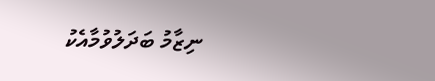ނިޒާމު ބަދަލުވުމާއެކު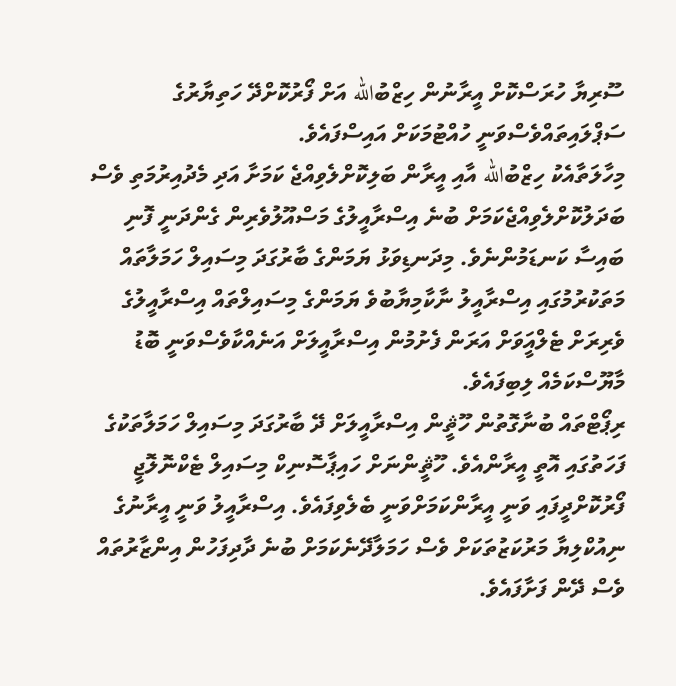ސޫރިޔާ ހުރަސްކޮށް އީރާނުން ހިޒްބުالله އަށް ފޯރުކޮށްދޭ ހަތިޔާރުގެ ސަޕްލައިތައްވެސްވަނީ ހުއްޓުމަކަށް އައިސްފައެވެ.
މިހާލަތާއެކު ހިޒްބުالله އާއި އީރާން ބަލިކޮށްލެވިއްޖެ ކަމަށާ އަދި މެދުއިރުމަތި ވެސް ބަދަލުކޮށްލެވިއްޖެކަމަށް ބުނެ އިސްރާއީލުގެ މަސްއޫލުވެރިން ގެންދަނީ ފޮނި ބައިސާ ކަނޑަމުންނެވެ. މިދަނޑިވަޅު ޔަމަންގެ ބާރުގަދަ މިސައިލް ހަމަލާތައް މަތަކުރުމުގައި އިސްރާއީލު ނާކާމިޔާބުވެ ޔަމަންގެ މިސައިލްތައް އިސްރާއީލުގެ ވެރިރަށް ޓެލްއަީވަށް އަރަން ފެށުމުން އިސްރާއީލަށް އަނެއްކާވެސްވަނީ ބޮޑު މާޔޫސްކަމެއް ލިބިފައެވެ.
ރިޕޯޓްތައް ބުނާގޮތުން ހޫޘީން އިސްރާއީލަށް ދޭ ބާރުގަދަ މިސައިލް ހަމަލާތަކުގެ ފަހަތުގައި އޮތީ އީރާންއެވެ. ހޫޘީންނަށް ހައިޕާސޮނިކް މިސައިލް ޓެކްނޮލޮޖީ ފޯރުކޮށްދީފައި ވަނީ އީރާންކަމަށްވަނީ ބެލެވިފައެވެ. އިސްރާއީލު ވަނީ އީރާނުގެ ނިއުކްލިޔާ މަރުކަޒުތަކަށް ވެސް ހަމަލާދޭނެކަމަށް ބުނެ ދާދިފަހުން އިންޒާރުތައް ވެސް ދޭން ފަށާފައެވެ.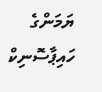ޔަމަންގެ ހައިޕާސޮނިކް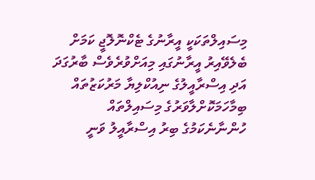މިސައިލްތަކަކީ އީރާނުގެ ޓެކްނޮލޮޖީ ކަމަށް ބެލެވޭއިރު އީރާނުގައި މިއަށްވުރެވެސް ބާރުގަދަ އަދި އިސްރާއީލުގެ ނިއުކްލިޔާ މަރުކަޒުތައް ބިމާހަމަކޮށްލާވަރުގެ މިސައިލްތައް ހުންނާނެކަމުގެ ބިރު އިސްރާއީލު ވަނީ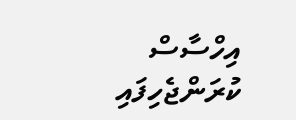އިހްސާސް ކުރަންޖެހިފައި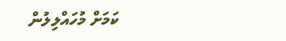ކަމަށް މުހައްލިލުން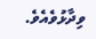ވިދާޅުވެއެވެ.